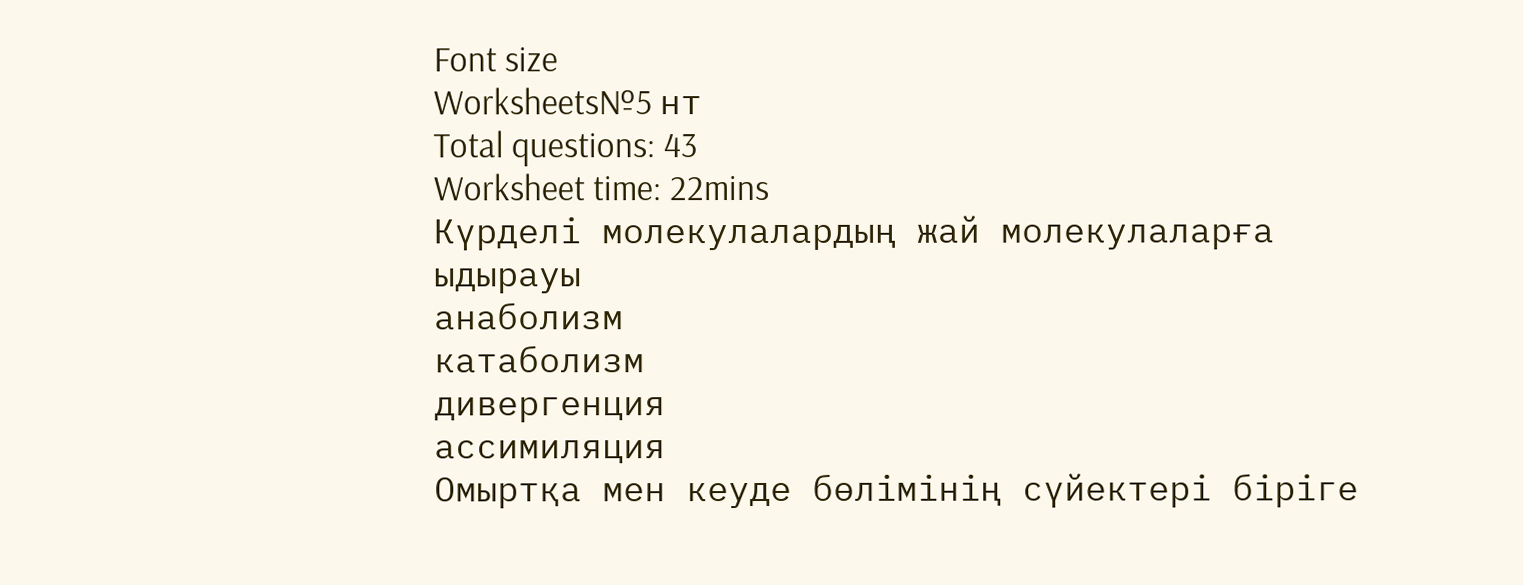Font size
Worksheets№5 нт
Total questions: 43
Worksheet time: 22mins
Күрделі молекулалардың жай молекулаларға ыдырауы
анаболизм
катаболизм
дивергенция
ассимиляция
Омыртқа мен кеуде бөлімінің сүйектері біріге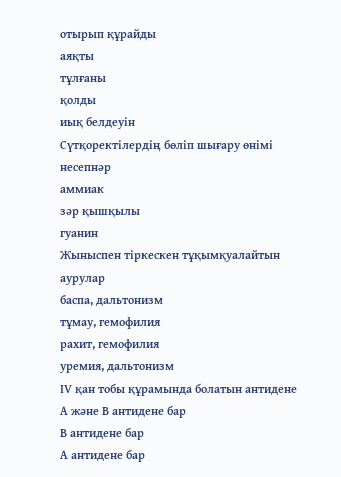отырып құрайды
аяқты
тұлғаны
қолды
иық белдеуін
Сүтқоректілердің бөліп шығару өнімі
несепнәр
аммиак
зәр қышқылы
гуанин
Жыныспен тіркескен тұқымқуалайтын аурулар
баспа, дальтонизм
тұмау, гемофилия
рахит, гемофилия
уремия, дальтонизм
ІV қан тобы құрамында болатын антидене
А және В антидене бар
В антидене бар
А антидене бар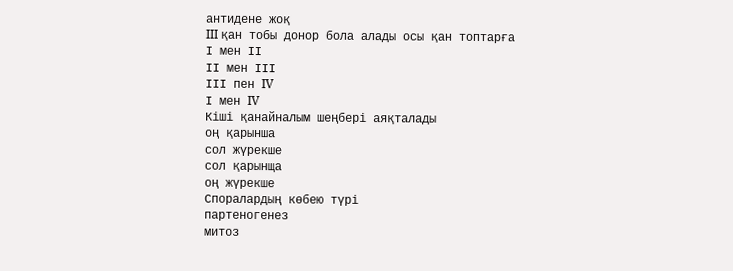антидене жоқ
III қан тобы донор бола алады осы қан топтарға
І мен ІІ
ІІ мен ІІІ
ІІІ пен IV
І мен IV
Кіші қанайналым шеңбері аяқталады
оң қарынша
сол жүрекше
сол қарынща
оң жүрекше
Споралардың көбею түрі
партеногенез
митоз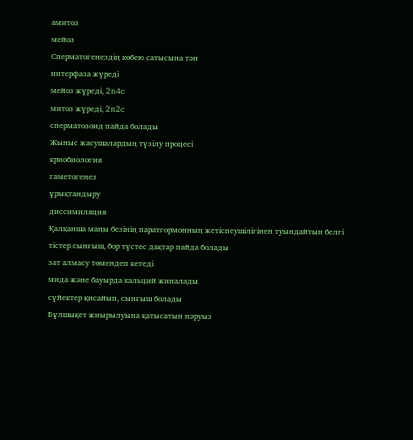амитоз
мейоз
Сперматогенездің көбею сатысына тән
интерфаза жүреді
мейоз жүреді, 2n4c
митоз жүреді, 2n2c
сперматозоид пайда болады
Жыныс жасушалардың түзілу процесі
криобиология
гаметогенез
ұрықтандыру
диссимиляция
Қалқанша маңы безінің паратгормонның жетіспеушілігінен туындайтын белгі
тістер сынғыш, бор түстес дақтар пайда болады
зат алмасу төмендеп кетеді
мида және бауырда кальций жиналады
сүйектер қисайып, сынғыш болады
Бұлшықет жиырылуына қатысатын нәруыз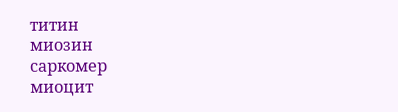титин
миозин
саркомер
миоцит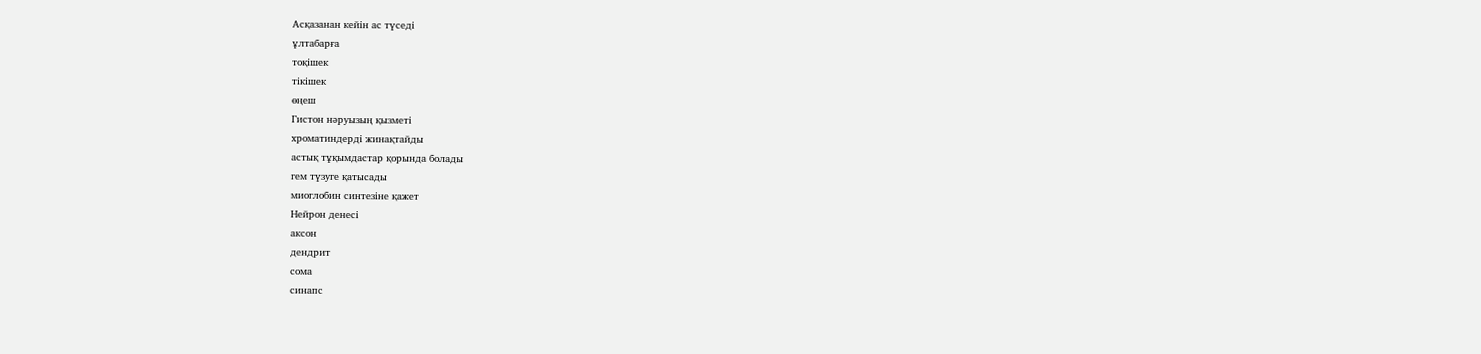Асқазанан кейін ас түседі
ұлтабарға
тоқішек
тікішек
өңеш
Гистон нәруызың қызметі
хроматиндерді жинақтайды
астық тұқымдастар қорында болады
гем түзуге қатысады
миоглобин синтезіне қажет
Нейрон денесі
аксон
дендрит
сома
синапс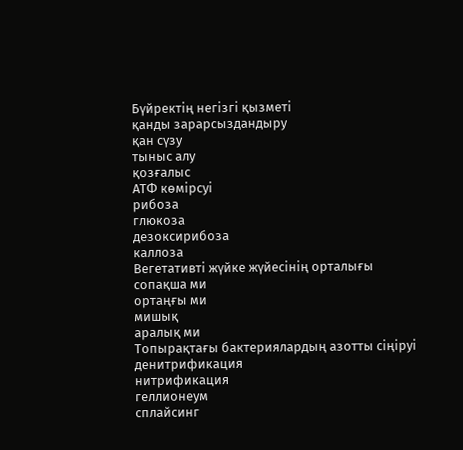Бүйректің негізгі қызметі
қанды зарарсыздандыру
қан сүзу
тыныс алу
қозғалыс
АТФ көмірсуі
рибоза
глюкоза
дезоксирибоза
каллоза
Вегетативті жүйке жүйесінің орталығы
сопақша ми
ортаңғы ми
мишық
аралық ми
Топырақтағы бактериялардың азотты сіңіруі
денитрификация
нитрификация
геллионеум
сплайсинг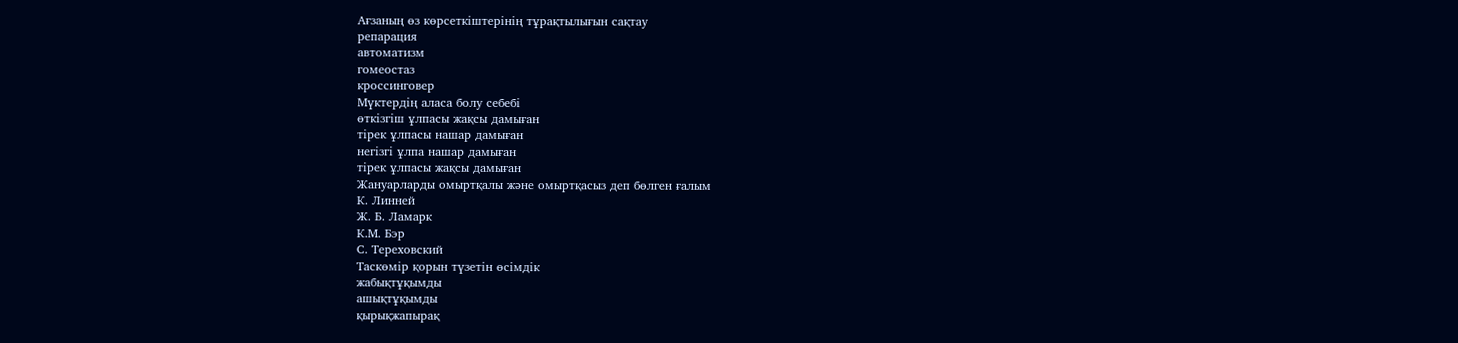Ағзаның өз көрсеткіштерінің тұрақтылығын сақтау
репарация
автоматизм
гомеостаз
кроссинговер
Мүктердің аласа болу себебі
өткізгіш ұлпасы жақсы дамыған
тірек ұлпасы нашар дамыған
негізгі ұлпа нашар дамыған
тірек ұлпасы жақсы дамыған
Жануарларды омыртқалы және омыртқасыз деп бөлген ғалым
К. Линней
Ж. Б. Ламарк
К.М. Бэр
С. Тереховский
Таскөмір қорын түзетін өсімдік
жабықтұқымды
ашықтұқымды
қырықжапырақ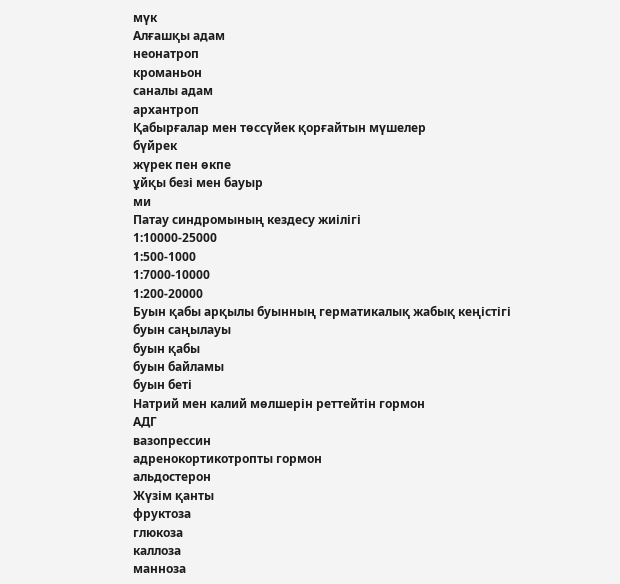мүк
Алғашқы адам
неонатроп
кроманьон
саналы адам
архантроп
Қабырғалар мен төссүйек қорғайтын мүшелер
бүйрек
жүрек пен өкпе
ұйқы безі мен бауыр
ми
Патау синдромының кездесу жиілігі
1:10000-25000
1:500-1000
1:7000-10000
1:200-20000
Буын қабы арқылы буынның герматикалық жабық кеңістігі
буын саңылауы
буын қабы
буын байламы
буын беті
Натрий мен калий мөлшерін реттейтін гормон
АДГ
вазопрессин
адренокортикотропты гормон
альдостерон
Жүзім қанты
фруктоза
глюкоза
каллоза
манноза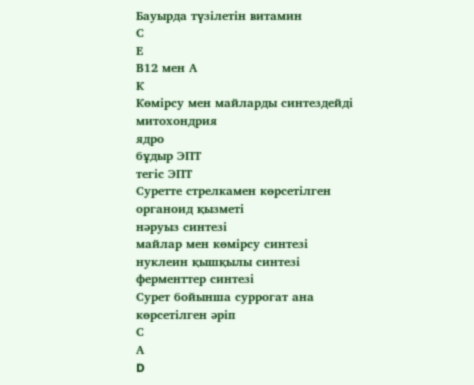Бауырда түзілетін витамин
С
Е
В12 мен А
К
Көмірсу мен майларды синтездейді
митохондрия
ядро
бұдыр ЭПТ
тегіс ЭПТ
Суретте стрелкамен көрсетілген органоид қызметі
нәруыз синтезі
майлар мен көмірсу синтезі
нуклеин қышқылы синтезі
ферменттер синтезі
Сурет бойынша суррогат ана көрсетілген әріп
С
А
D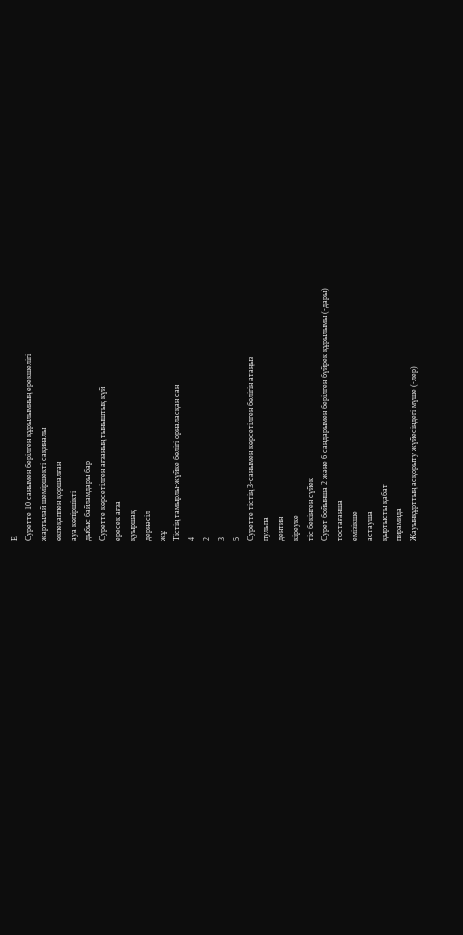Е
Суретте 10 санымен берілген құрылымның ерекшелігі
жартылай шеміршекті сақиналы
өкпеқаппен қоршалған
ауа көпіршікті
дыбыс байламдары бар
Суретте көрсетілген ағзаның тыныштық күй
ересек ағза
қуыршақ
дернәсіл
жұ
Тістің тамырлы-жүйке бөлігі орналасқан сан
4
2
3
5
Cуретте тістің 3-санымен көрсетілген бөлігін атаңыз
пульпа
дентин
кіреуке
тіс бекінген сүйек
Сурет бойынша 2 және 6 сандарымен берілген бүйрек құрылымы (-дары)
тостағанша
емізікше
астауша
қыртысты қабат
пирамида
Жауынқұрттың асқорыту жүйесіндегі мүше (-лер)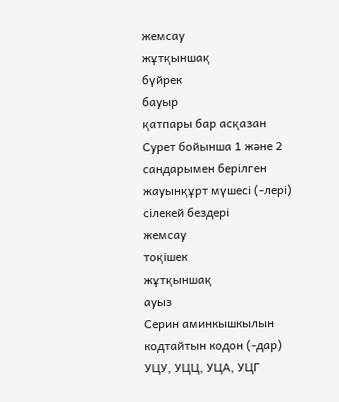жемсау
жұтқыншақ
бүйрек
бауыр
қатпары бар асқазан
Сурет бойынша 1 және 2 сандарымен берілген жауынқұрт мүшесі (-лері)
сілекей бездері
жемсау
тоқішек
жұтқыншақ
ауыз
Серин аминкышкылын кодтайтын кодон (-дар)
УЦУ, УЦЦ, УЦА, УЦГ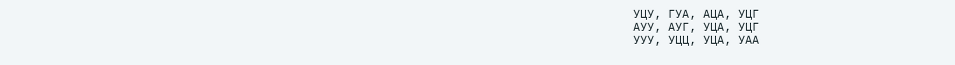УЦУ, ГУА, АЦА, УЦГ
АУУ, АУГ, УЦА, УЦГ
УУУ, УЦЦ, УЦА, УАА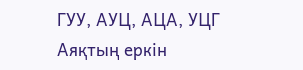ГУУ, АУЦ, АЦА, УЦГ
Аяқтың еркін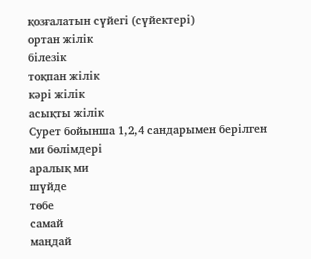қозғалатын сүйегі (сүйектері)
ортан жілік
білезік
тоқпан жілік
кәрі жілік
асықты жілік
Сурет бойынша 1,2,4 сандарымен берілген ми бөлімдері
аралық ми
шүйде
төбе
самай
маңдай